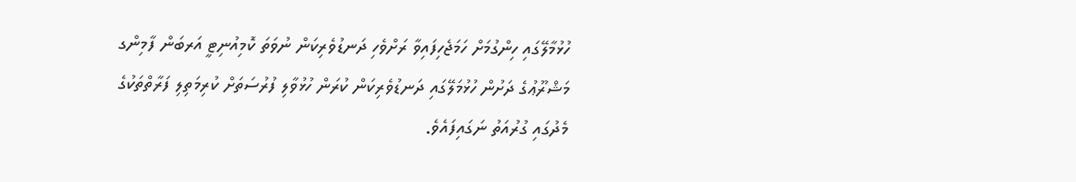ހުޅުމާލޭގައި ހިންގުމަށް ހަމަޖެހިފައިވާ ރަށްވެހި ދަނޑުވެރިކަން ނުވަތަ ކޮމިއުނިޓީ އަރބަން ފާމިންގ މަޝްރޫޢުގެ ދަށުން ހުޅުމަލޭގައި ދަނޑުވެރިކަން ކުރަން ހުޅުވާލި ފުރުސަތަށް ކުރިމަތިލި ފަރާތްތަކުގެ މެދުގައި ގުރުއަތު ނަގައިފައެވެ.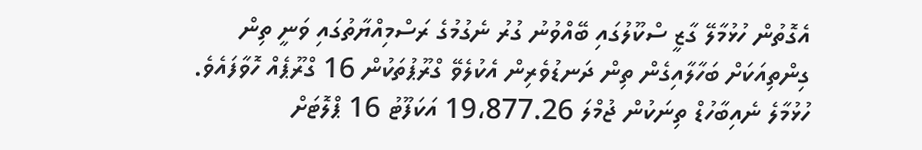އެގޮތުން ހުޅުމާލޭ ގާޒީ ސްކޫލުގައި ބޭއްވުނު ގުރު ނެގުމުގެ ރަސްމިއްޔާތުގައި ވަނީ ތިން ގިންތިއަކަށް ބަހާލާއިގެން ތިން ދަނޑުވެރިން އެކުލެވޭ ގްރޫޕުތަކުން 16 ގްރޫޕެއް ހޮވާފައެވެ. ހުޅުމާލެ ނެއިބާހުޑް ތިނަކުން ޖުމްލަ 19،877.26 އަކަފޫޓު 16 ޕްލޮޓަށް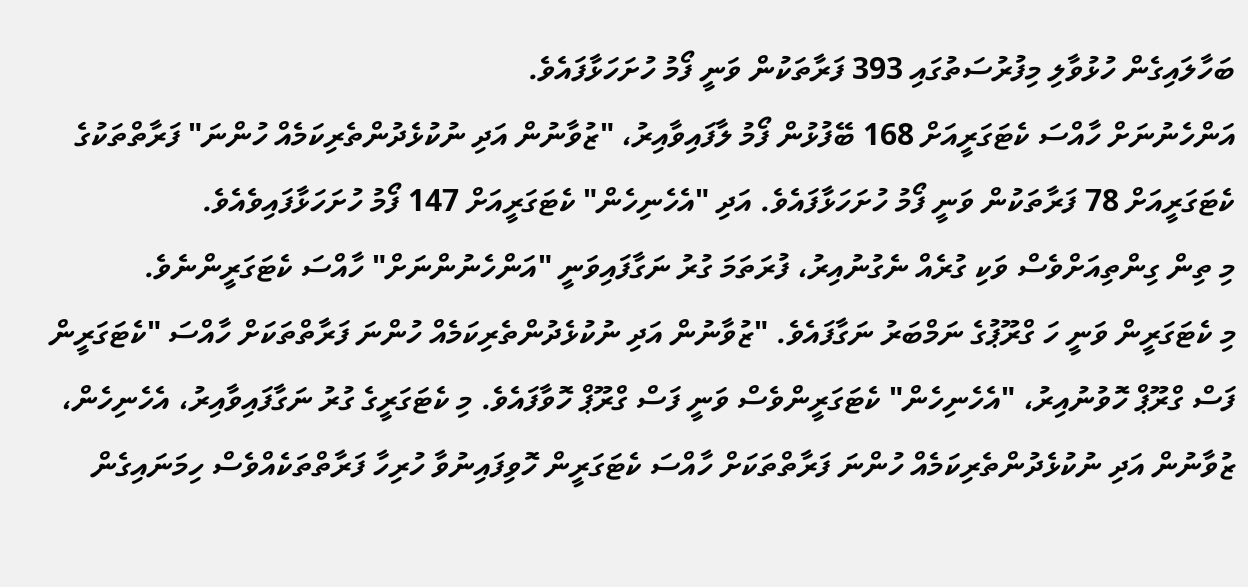ބަހާލައިގެން ހުޅުވާލި މިފުރުސަތުގައި 393 ފަރާތަކުން ވަނީ ފޯމު ހުށަހަޅާފައެވެ.
އަންހެނުނަށް ހާއްސަ ކެޓަގަރީއަށް 168 ބޭފުޅުން ފޯމު ލާފައިވާއިރު، "ޒުވާނުން އަދި ނުކުޅެދުންތެރިކަމެއް ހުންނަ" ފަރާތްތަކުގެ ކެޓަގަރީއަށް 78 ފަރާތަކުން ވަނީ ފޯމު ހުށަހަޅާފައެވެ. އަދި "އެހެނިހެން" ކެޓަގަރީއަށް 147 ފޯމު ހުށަހަޅާފައިވެއެވެ.
މި ތިން ގިންތިއަށްވެސް ވަކި ގުރެއް ނެގުނުއިރު، ފުރަތަމަ ގުރު ނަގާފައިވަނީ "އަންހެނުންނަށް" ހާއްސަ ކެޓަގަރީންނެވެ.
މި ކެޓަގަރީން ވަނީ ހަ ގްރޫޕުގެ ނަމްބަރު ނަގާފައެވެ. "ޒުވާނުން އަދި ނުކުޅެދުންތެރިކަމެއް ހުންނަ ފަރާތްތަކަށް ހާއްސަ "ކެޓަގަރީން ފަސް ގްރޫޕް ހޮވުނުއިރު، "އެހެނިހެން" ކެޓަގަރީންވެސް ވަނީ ފަސް ގްރޫޕް ހޮވާފައެވެ. މި ކެޓަގަރީގެ ގުރު ނަގާފައިވާއިރު، އެހެނިހެން، ޒުވާނުން އަދި ނުކުޅެދުންތެރިކަމެއް ހުންނަ ފަރާތްތަކަށް ހާއްސަ ކެޓަގަރީން ހޮވިފައިނުވާ ހުރިހާ ފަރާތްތަކެއްވެސް ހިމަނައިގެން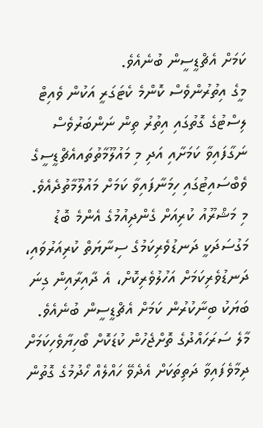ކަމަށް އެޗްޑީސީން ބުނެއެވެ.
މީގެ އިތުރުންވެސް ކޮންމެ ކެޓަގަރީ އަކުން ވެއިޓް ލިސްޓުގެ ގޮތުގައި އިތުރު ތިން ނަންބަރުވެސް ނަގާފައިވާ ކަމަށާއި އަދި މި މައުލޫމާތުތައއެޗްޑީސީގެ ވެބްސައިޓުގައި ހިމަނާފައިވާ ކަމަށް މައުލޫމާތުދެއެވެ.
މި މަޝްރޫއު ކުރިއަށް ގެންދިއުމުގެ އެންމެ ބޮޑު މަގުސަދަކީ ދަނޑުވެރިކަމުގެ ސިނާޔަތް ކުރިއަރުވައި، ދަނޑުވެރިކަމަށް އަހުލުވެރިކޮށް، އެ ދާއިރާއިން ގިނަ ބަޔަކު ބިނާކުރުން ކަމަށް އެޗްޑީސީން ބުނެއެވެ.
މާލެ ސަރަހައްދުގެ ތޮށްޖެހުން ކުޑަކޮށް ބޯހިޔާވެހިކަމަށް ދިމާވެފައިވާ ދަތިތަކަށް އެދެވޭ ހައްލެއް ހޯދުމުގެ ގޮތުން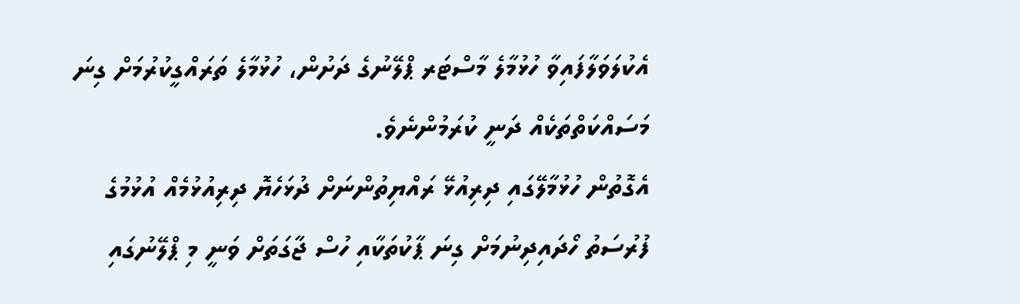އެކުލަވަލާފައިވާ ހުޅުމާލެ މާސްޓަރ ޕްލޭނުގެ ދަށުން، ހުޅުމާލެ ތަރައްގީކުރުމަށް ގިނަ މަސައްކަތްތަކެއް ދަނީ ކުރަމުންނެވެ.
އެގޮތުން ހުޅުމާލޭގައި ދިރިއުޅޭ ރައްޔިތުންނަށް ދުޅަހެޔޮ ދިރިއުޅުމެއް އުޅުމުގެ ފުރުސަތު ހޯދައިދިނުމަށް ގިނަ ޕާކުތަކާއި ހުސް ޖާގަތަށް ވަނީ މި ޕްލޭނުގައި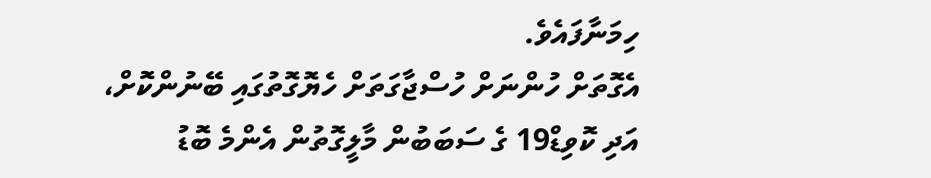ހިމަނާފައެވެ.
އެގޮތަށް ހުންނަށް ހުސްޖާގަތަށް ހެޔޮގޮތުގައި ބޭނުންކޮށް، އަދި ކޮވިޑް19 ގެ ސަބަބުން މާލީގޮތުން އެންމެ ބޮޑު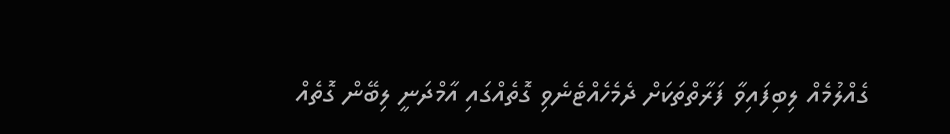ގެއްލުމެއް ލިބިފައިވާ ފަރާތްތަކަށް ދެމެހެއްޓެނެވި ގޮތެއްގައި އާމްދަނީ ލިބޭން ގޮތެއް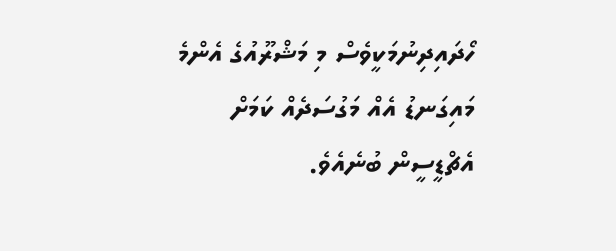ހޯދައިދިނުމަކީވެސް މި މަޝްރޫއުގެ އެންމެ މައިގަނޑު އެއް މަގުސަދެއް ކަމަށް އެޗްޑީސީން ބުނެއެވެ.